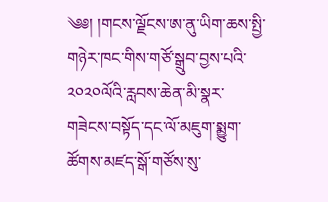༄༅། །གངས་ལྗོངས་ཨ་ནུ་ཡིག་ཆས་སྤྱི་གཉེར་ཁང་གིས་གཙོ་སྒྲུབ་བྱས་པའི་༢༠༢༠ལོའི་རླབས་ཆེན་མི་སྣར་
གཟེངས་བསྟོད་དང་ལོ་མཇུག་སྨྱུག་ཚོགས་མཛད་སྒོ་གཙོས་སུ་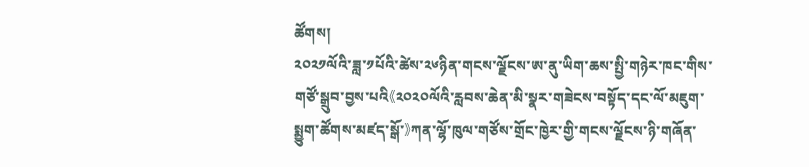ཚོགས།
༢༠༢༡ལོའི་ཟླ་༡པོའི་ཚེས་༢༦ཉིན་གངས་ལྗོངས་ཨ་ནུ་ཡིག་ཆས་སྤྱི་གཉེར་ཁང་གིས་གཙོ་སྒྲུབ་བྱས་པའི《༢༠༢༠ལོའི་རླབས་ཆེན་མི་སྣར་གཟེངས་བསྟོད་དང་ལོ་མཇུག་སྨྱུག་ཚོགས་མཛད་སྒོ་》ཀན་ལྷོ་ཁུལ་གཙོས་གྲོང་ཁྱེར་གྱི་གངས་ལྗོངས་ཉི་གཞོན་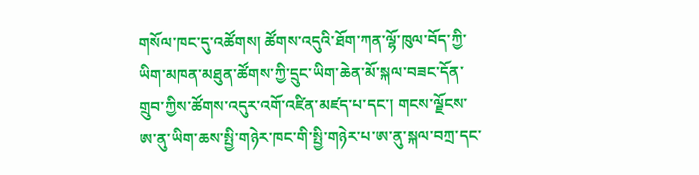གསོལ་ཁང་དུ་འཚོགས། ཚོགས་འདུའི་ཐོག་ཀན་ལྷོ་ཁུལ་བོད་ཀྱི་ཡིག་མཁན་མཐུན་ཚོགས་ཀྱི་དྲུང་ཡིག་ཆེན་མོ་སྐལ་བཟང་དོན་གྲུབ་ཀྱིས་ཚོགས་འདུར་འགོ་འཛིན་མཛད་པ་དང་། གངས་ལྗོངས་ཨ་ནུ་ཡིག་ཆས་སྤྱི་གཉེར་ཁང་གི་སྤྱི་གཉེར་པ་ཨ་ནུ་སྐལ་བཀྲ་དང་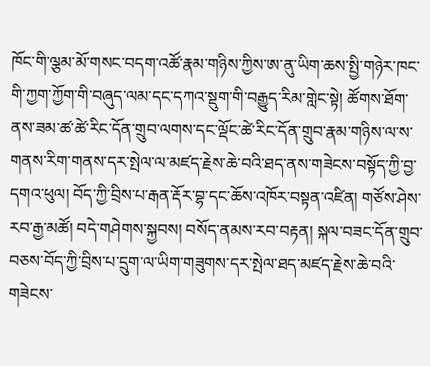ཁོང་གི་ལྕམ་མོ་གསང་བདག་འཚོ་རྣམ་གཉིས་ཀྱིས་ཨ་ནུ་ཡིག་ཆས་སྤྱི་གཉེར་ཁང་གི་ཀྱག་ཀྱོག་གི་བཞུད་ལམ་དང་དཀའ་སྡུག་གི་བརྒྱུད་རིམ་གླེང་སྟེ། ཚོགས་ཐོག་ནས་ཟམ་ཚ་ཚེ་རིང་དོན་གྲུབ་ལགས་དང་ལྡོང་ཚེ་རིང་དོན་གྲུབ་རྣམ་གཉིས་ལ་ས་གནས་རིག་གནས་དར་སྤེལ་ལ་མཛད་རྗེས་ཆེ་བའི་ཐད་ནས་གཟེངས་བསྟོད་ཀྱི་བྱ་དགའ་ཕུལ། བོད་ཀྱི་བྲིས་པ་རྒན་རྡོར་བྷ་དང་ཆོས་འཁོར་བསྟན་འཛིན། གཙོས་ཤེས་རབ་རྒྱ་མཚོ། བདེ་གཤེགས་སྐྱབས། བསོད་ནམས་རབ་བརྟན། སྐལ་བཟང་དོན་གྲུབ་བཅས་བོད་ཀྱི་བྲིས་པ་དྲུག་ལ་ཡིག་གཟུགས་དར་སྤེལ་ཐད་མཛད་རྗེས་ཆེ་བའི་གཟེངས་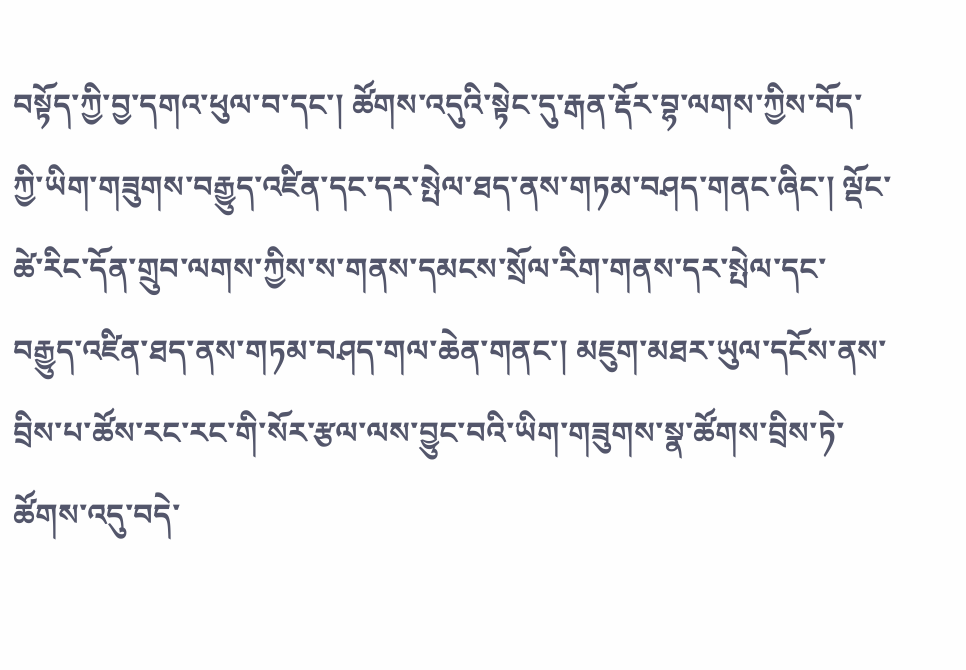བསྟོད་ཀྱི་བྱ་དགའ་ཕུལ་བ་དང་། ཚོགས་འདུའི་སྟེང་དུ་རྒན་རྡོར་བྷ་ལགས་ཀྱིས་བོད་ཀྱི་ཡིག་གཟུགས་བརྒྱུད་འཛིན་དང་དར་སྤེལ་ཐད་ནས་གཏམ་བཤད་གནང་ཞིང་། ལྡོང་ཚེ་རིང་དོན་གྲུབ་ལགས་ཀྱིས་ས་གནས་དམངས་སྲོལ་རིག་གནས་དར་སྤེལ་དང་བརྒྱུད་འཛིན་ཐད་ནས་གཏམ་བཤད་གལ་ཆེན་གནང་། མཇུག་མཐར་ཡུལ་དངོས་ནས་བྲིས་པ་ཚོས་རང་རང་གི་སོར་རྩལ་ལས་བྱུང་བའི་ཡིག་གཟུགས་སྣ་ཚོགས་བྲིས་ཏེ་ཚོགས་འདུ་བདེ་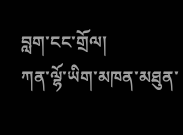བླག་ངང་གྲོལ།
ཀན་ལྷོ་ཡིག་མཁན་མཐུན་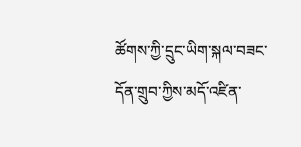ཚོགས་ཀྱི་དྲུང་ཡིག་སྐལ་བཟང་དོན་གྲུབ་ཀྱིས་མདོ་འཛིན་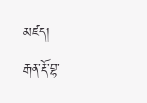མཛད།
རྒན་རྡོ་བྷ་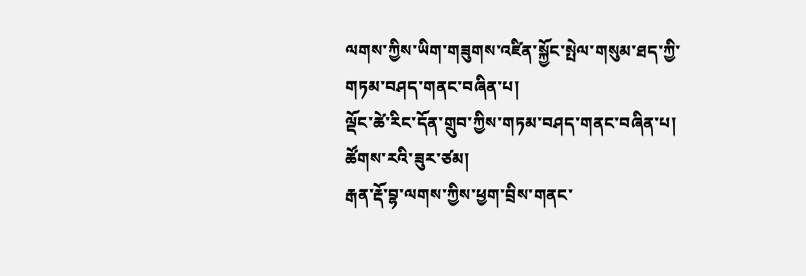ལགས་ཀྱིས་ཡིག་གཟུགས་འཛིན་སྐྱོང་སྤེལ་གསུམ་ཐད་ཀྱི་གཏམ་བཤད་གནང་བཞིན་པ།
ལྡོང་ཚེ་རིང་དོན་གྲུབ་ཀྱིས་གཏམ་བཤད་གནང་བཞིན་པ།
ཚོགས་རའི་ཟུར་ཙམ།
རྒན་རྡོ་བྷ་ལགས་ཀྱིས་ཕྱག་བྲིས་གནང་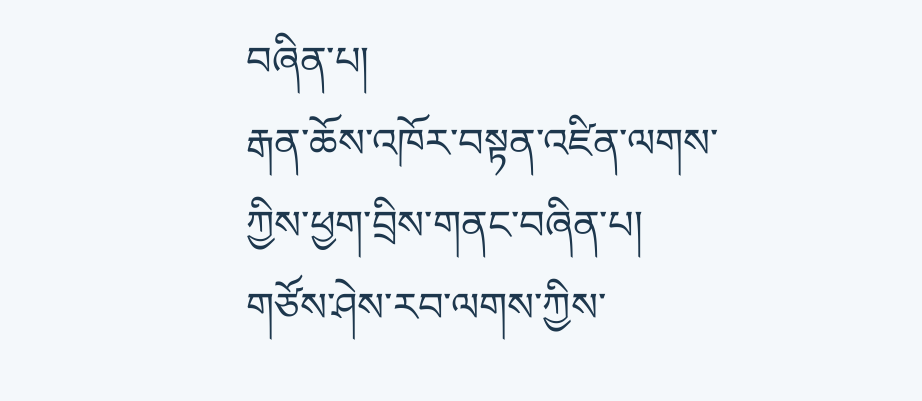བཞིན་པ།
རྒན་ཆོས་འཁོར་བསྟན་འཛིན་ལགས་ཀྱིས་ཕྱག་བྲིས་གནང་བཞིན་པ།
གཙོས་ཤེས་རབ་ལགས་ཀྱིས་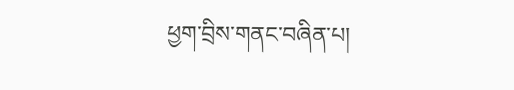ཕྱག་བྲིས་གནང་བཞིན་པ།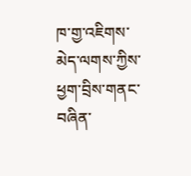ཁ་གྱ་འཇིགས་མེད་ལགས་ཀྱིས་ཕྱག་བྲིས་གནང་བཞིན་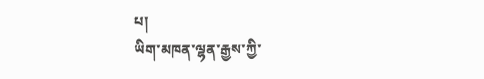པ།
ཡིག་མཁན་ལྷན་རྒྱས་ཀྱི་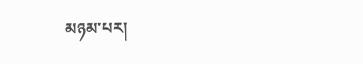མཉམ་པར།